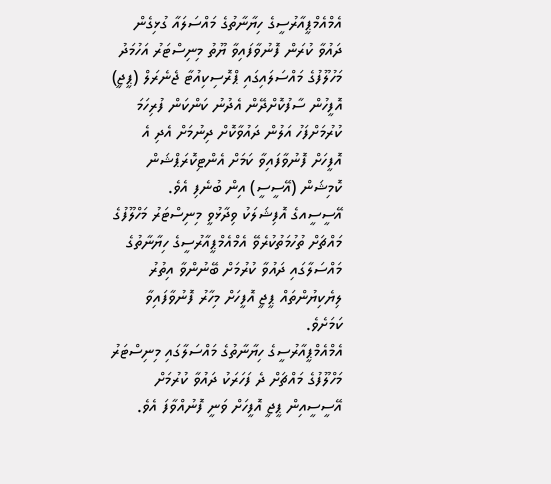އެމްއެމްޕީއާރުސީގެ ހިޔާނާތުގެ މައްސަލައާ ގުޅިގެން ދައުވާ ކުރަން ފޮނުވާފައިވާ ޔޫތު މިނިސްޓަރު އަހުމަދު މަހުލޫފުގެ މައްސަލައިގައި ޕްރޮސިކިއުޓާ ޖެނެރަލް (ޕީޖީ) އޮފީހުން ސާފުކޮށްދޭން އެދުނު ކަންކަން ފުރިހަމަ ކުރުމަށްފަހު އަލުން ދައުވާކޮށް ދިނުމަށް އެދި އެ އޮފީހަށް ފޮނުވާފައިވާ ކަމަށް އެންޓިކޮރަޕްޝަން ކޮމިޝަން (އޭސީސީ) އިން ބުނެފި އެވެ.
އޭސީސީއގެ އޮފިޝަލަކު ވިދާޅުވީ މިނިސްޓަރު މަހްލޫފުގެ މައްޗަށް ތުހުމަތުކުރެވޭ އެމްއެމްޕީއާރުސީގެ ހިޔާނާތުގެ މައްސަލާގައި ދައުވާ ކުރުމަށް ބޭނުންވާ އިތުރު ލިޔެކިޔުންތައް ޕީޖީ އޮފީހަށް މިހާރު ފޮނުވާފައިވާ ކަމަށެވެ.
އެމްއެމްޕީއާރުސީގެ ހިޔާނާތުގެ މައްސަލާގައި މިނިސްޓަރު މަހްލޫފުގެ މައްޗަށް ދެ ފަހަރަކު ދައުވާ ކުރުމަށް އޭސީސީއިން ޕީޖީ އޮފީހަށް ވަނީ ފޮނުއްވާފަ އެވެ.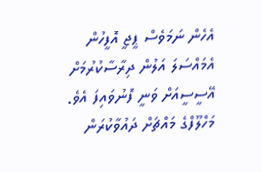އެހެން ނަމަވެސް ޕީޖީ އޮފީހުން އެމައްސަލަ އަލުން ދިރާސާކުރުމަށް އޭސީސީއަށް ވަނީ ފޮނުވައިފަ އެވެ.
މަހްލޫފްގެ މައްޗަށް ދައުވާކުރަން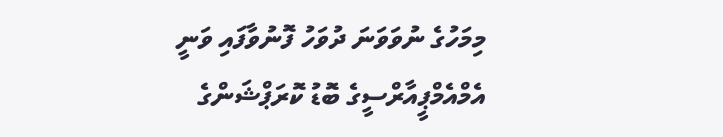މިމަހުގެ ނުވަވަނަ ދުވަހު ފޮނުވާފައި ވަނީ އެމްއެމްޕީއާރްސީގެ ބޮޑު ކޮރަޕްޝަންގެ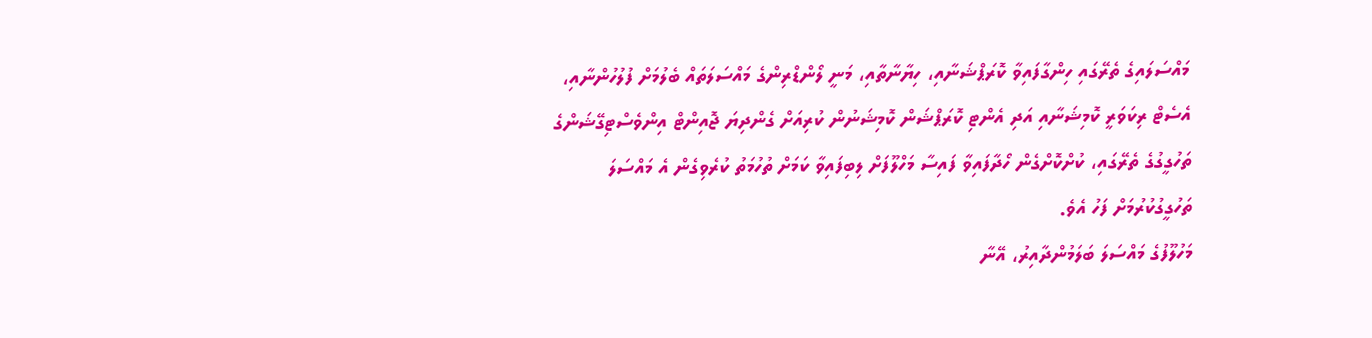މައްސަލައިގެ ތެރޭގައި ހިންގާފައިވާ ކޮރަޕްޝަނާއި، ހިޔާނާތާއި، މަނީ ލޯންޑްރިންގެ މައްސަލަތައް ބެލުމަށް ފުލުހުންނާއި، އެސެޓް ރިކަވަރީ ކޮމިޝަނާއި އަދި އެންޓި ކޮރަޕްޝަން ކޮމިޝަނުން ކުރިއަށް ގެންދިޔަ ޖޮއިންޓް އިންވެސްޓިގޭޝަންގެ ތަހުގީގުގެ ތެރޭގައި، ކުށްކޮށްގެން ހޯދާފައިވާ ފައިސާ މަހްލޫފަށް ލިބިފައިވާ ކަމަށް ތުހުމަތު ކުރެވިގެން އެ މައްސަލަ ތަހުގީގުކުރުމަށް ފަހު އެވެ.
މަހުލޫފުގެ މައްސަލަ ބަލަމުންދާއިރު، އޭނާ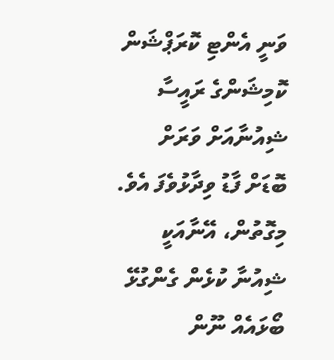ވަނީ އެންޓި ކޮރަޕްޝަން ކޮމިޝަންގެ ރައީސާ ޝިއުނާއަށް ވަރަށް ބޮޑަށް ފާޑު ވިދާޅުވެފަ އެވެ. މިގޮތުން، އޭނާއަކީ ޝިއުނާ ކުޅެން ގެންގުޅޭ ބޯޅައެއް ނޫން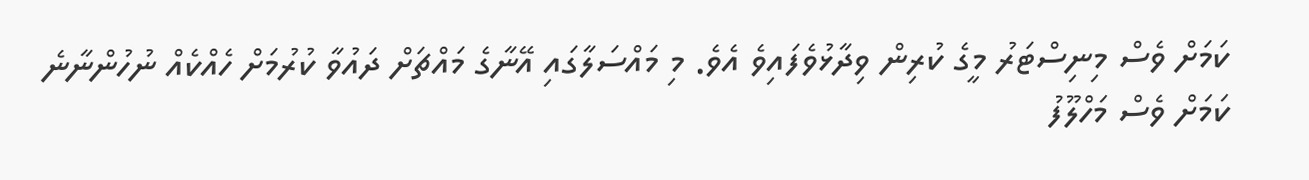ކަމަށް ވެސް މިނިސްޓަރު މީގެ ކުރިން ވިދާޅުވެފައިވެ އެވެ. މި މައްސަލާގައި އޭނާގެ މައްޗަށް ދައުވާ ކުރުމަށް ހެއްކެއް ނުހުންނާނެ ކަމަށް ވެސް މަހްލޫފު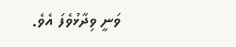ވަނީ ވިދާޅުވެފަ އެވެ.